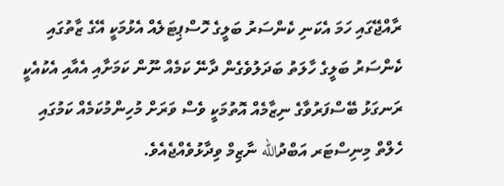ރާއްޖޭގައި ހަމަ އެކަނި ކެންސަރު ބަލީގެ ހޮސްޕިޓަލެއް އެޅުމަކީ އޭގެ ޒާތުގައި ކެންސަރު ބަލީގެ ހާލަތު ބަދަލުވެގެން ދާނޭ ކަމެއް ނޫން ކަމަށާއި އެއާއި އެކުއެކީ ރަނގަޅު ބޭސްފަރުވާގެ ނިޒާމެއް އޮތުމަކީ ވެސް ވަރަށް މުހިންމުކަމެއް ކަމުގައި ހެލްތް މިނިސްޓަރ އަބްދުالله ނާޒިމް ވިދާޅުވެއްޖެއެވެ.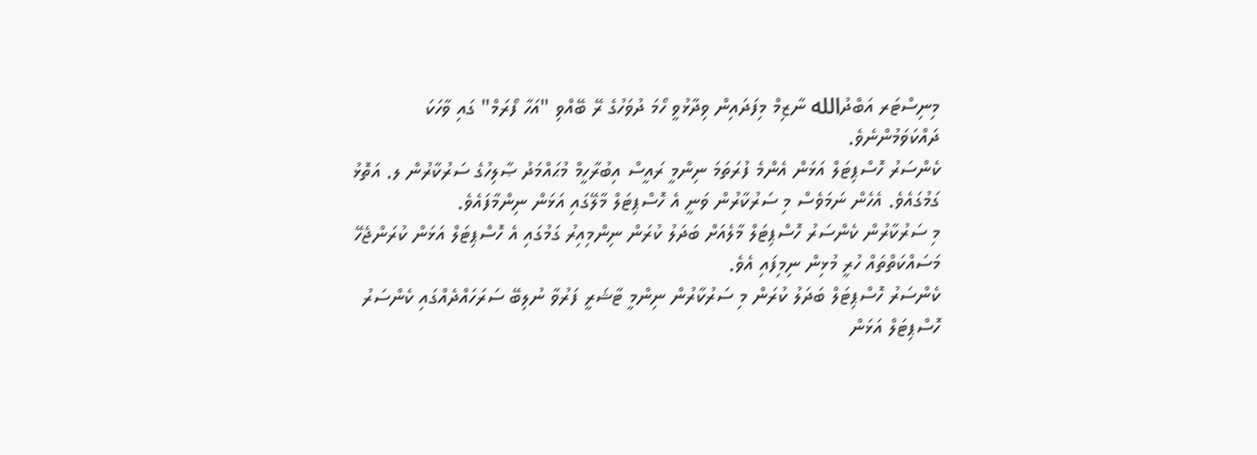މިނިސްޓަރ އަބްދުالله ނާޒިމް މިފަދައިން ވިދާޅުވީ ހޯމަ ދުވަހުގެ ރޭ ބޭއްވި "އަހާ ފޯރަމް" ގައި ވާހަކަ ދައްކަވަމުންނެވެ.
ކެންސަރު ހޮސްޕިޓަލް އަޅަން އެންމެ ފުރަތަމަ ނިންމީ ރައީސް އިބުރާހީމް މުޙައްމަދު ޞާލިހުގެ ސަރުކާރުން ލ. އަތޮޅު ގަމުގައެވެ. އެހެން ނަމަވެސް މި ސަރުކާރުން ވަނީ އެ ހޮސްޕިޓަލް މާލޭގައި އަޅަން ނިންމާފައެވެ.
މި ސަރުކާރުން ކެންސަރު ހޮސްޕިޓަލް މާލެއަށް ބަދަލު ކުރަން ނިންމިއިރު ގަމުގައި އެ ހޮސްޕިޓަލް އަޅަން ކުރަންޖެހޭ މަސައްކަތްތައް ހުރީ މުޅިން ނިމިފައި އެވެ.
ކެންސަރު ހޮސްޕިޓަލް ބަދަލު ކުރަން މި ސަރުކާރުން ނިންމީ ޓާޝަރީ ފަރުވާ ނުލިބޭ ސަރަހައްދެއްގައި ކެންސަރު ހޮސްޕިޓަލް އަޅަން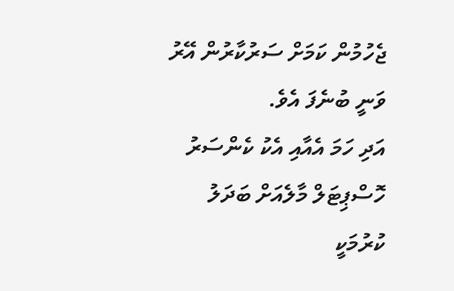ޖެހުމުން ކަމަށް ސަރުކާރުން އޭރު ވަނީ ބުނެފަ އެވެ.
އަދި ހަމަ އެއާއި އެކު ކެންސަރު ހޮސްޕިޓަލް މާލެއަށް ބަދަލު ކުރުމަކީ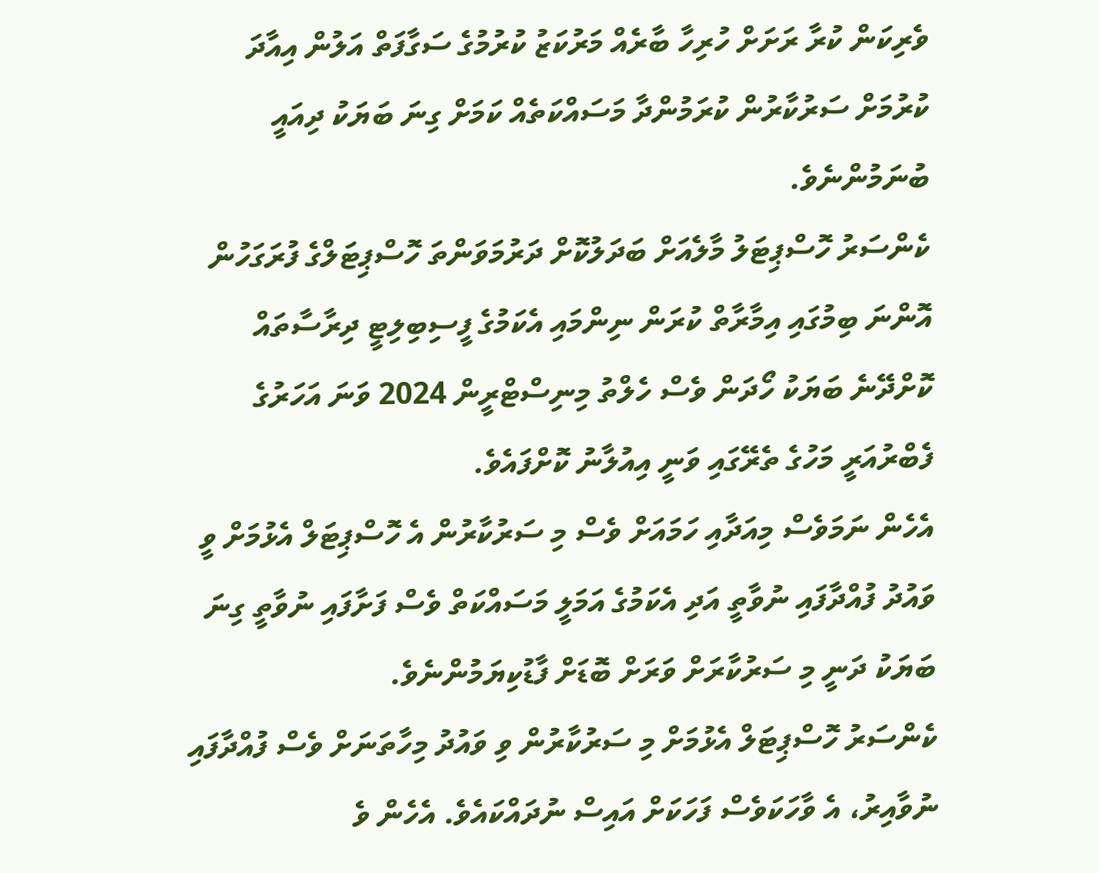ވެރިކަން ކުރާ ރަށަށް ހުރިހާ ބާރެއް މަރުކަޒު ކުރުމުގެ ސަގާފަތް އަލުން އިއާދަ ކުރުމަށް ސަރުކާރުން ކުރަމުންދާ މަސައްކަތެއް ކަމަށް ގިނަ ބަޔަކު ދިއައީ ބުނަމުންނެވެ.
ކެންސަރު ހޮސްޕިޓަލު މާލެއަށް ބަދަލުކޮށް ދަރުމަވަންތަ ހޮސްޕިޓަލްގެ ފުރަގަހުން އޮންނަ ބިމުގައި އިމާރާތް ކުރަން ނިންމައި އެކަމުގެ ފީސިބިލިޓީ ދިރާސާތައް ކޮށްދޭނެ ބަޔަކު ހޯދަން ވެސް ހެލްތު މިނިސްޓްރީން 2024 ވަނަ އަހަރުގެ ފެބްރުއަރީ މަހުގެ ތެރޭގައި ވަނީ އިއުލާނު ކޮށްފައެވެ.
އެހެން ނަމަވެސް މިއަދާއި ހަމައަށް ވެސް މި ސަރުކާރުން އެ ހޮސްޕިޓަލް އެޅުމަށް ވީ ވައުދު ފުއްދާފައި ނުވާތީ އަދި އެކަމުގެ އަމަލީ މަސައްކަތް ވެސް ފަށާފައި ނުވާތީ ގިނަ ބަޔަކު ދަނީ މި ސަރުކާރަށް ވަރަށް ބޮޑަށް ފާޑުކިޔަމުންނެވެ.
ކެންސަރު ހޮސްޕިޓަލް އެޅުމަށް މި ސަރުކާރުން ވި ވައުދު މިހާތަނަށް ވެސް ފުއްދާފައި ނުވާއިރު، އެ ވާހަކަވެސް ފަހަކަށް އައިސް ނުދައްކައެވެ. އެހެން ވެ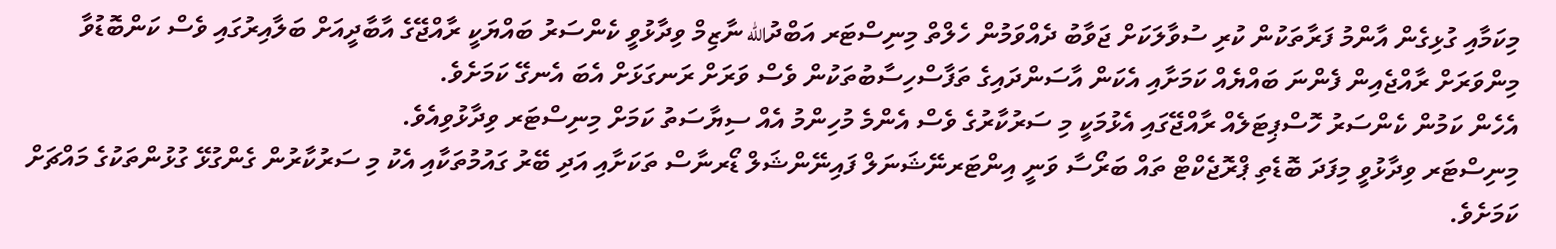މިކަމާއި ގުޅިގެން އާންމު ފަރާތަކުން ކުރި ސުވާލަކަށް ޖަވާބު ދެއްވަމުން ހެލްތް މިނިސްޓަރ އަބްދުالله ނާޒިމް ވިދާޅުވީ ކެންސަރު ބައްޔަކީ ރާއްޖޭގެ އާބާދީއަށް ބަލާއިރުގައި ވެސް ކަންބޮޑުވާ މިންވަރަށް ރާއްޖެއިން ފެންނަ ބައްޔެއް ކަމަށާއި އެކަން އާސަންދައިގެ ތަފާސްހިސާބުތަކުން ވެސް ވަރަށް ރަނގަޅަށް އެބަ އެނގޭ ކަމަށެވެ.
އެހެން ކަމުން ކެންސަރު ހޮސްޕިޓަލެއް ރާއްޖޭގައި އެޅުމަކީ މި ސަރުކާރުގެ ވެސް އެންމެ މުހިންމު އެއް ސިޔާސަތު ކަމަށް މިނިސްޓަރ ވިދާޅުވިއެވެ.
މިނިސްޓަރ ވިދާޅުވީ މިފަދަ ބޮޑެތި ޕްރޮޖެކްޓް ތައް ބަރޯސާ ވަނީ އިންޓަރނޭޝަނަލް ފައިނޭންޝަލް ޑޯރނާސް ތަކަށާއި އަދި ބޭރު ގައުމުތަކާއި އެކު މި ސަރުކާރުން ގެންގުޅޭ ގުޅުންތަކުގެ މައްޗަށް ކަމަށެވެ.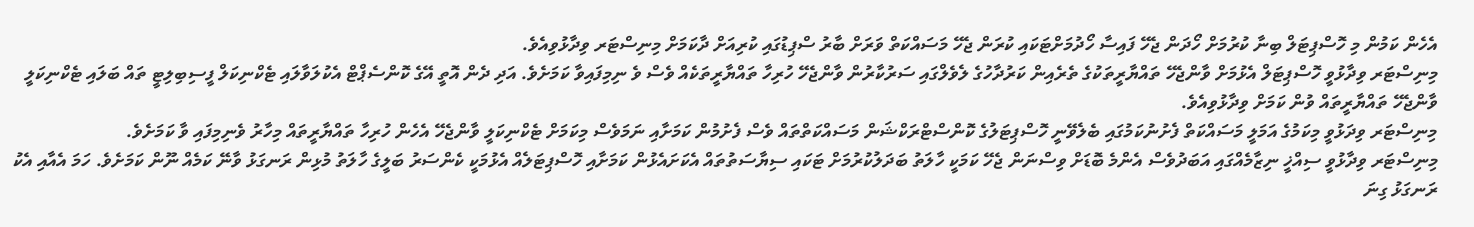އެހެން ކަމުން މި ހޮސްޕިޓަލް ބިނާ ކުރުމަށް ހޯދަން ޖެހޭ ފައިސާ ހޯދުމަށްޓަކައި ކުރަން ޖެހޭ މަސައްކަތް ވަރަށް ބާރު ސްޕިޑުގައި ކުރިއަށް ދާކަމަށް މިނިސްޓަރ ވިދާޅުވިއެވެ.
މިނިސްޓަރ ވިދާޅުވީ ހޮސްޕިޓަލް އެޅުމަށް ވާންޖެހޭ ތައްޔާރީތަކުގެ ތެރެއިން ކަރުދާހުގެ ލެވެލްގައި ސަރުކާރުން ވާންޖެހޭ ހުރިހާ ތައްޔާރީތަކެއް ވެސް ވެ ނިމިފައިވާ ކަމަށެވެ. އަދި ދެން އޮތީ އޭގެ ކޮންސެޕްޓް އެކުލަވާލައި ޓެކްނިކަލް ފީސިބިލިޓީ ތައް ބަލައި ޓެކްނިކަލީ ވާންޖެހޭ ތައްޔާރީތައް ވުން ކަމަށް ވިދާޅުވިއެވެ.
މިނިސްޓަރ ވިދަޅުވީ މިކަމުގެ އަމަލީ މަސައްކަތް ފެށުނުކަމުގައި ބެލެވޭނީ ހޮސްޕިޓަލުގެ ކޮންސްޓްރަކްޝަން މަސައްކަތްތައް ވެސް ފެށުމުން ކަމަށާއި ނަމަވެސް މިކަމަށް ޓެކްނިކަލީ ވާންޖެހޭ އެހެން ހުރިހާ ތައްޔާރީތައް މިހާރު ވެނިމިފައި ވާ ކަމަށެވެ.
މިނިސްޓަރ ވިދާޅުވީ ސިއްޚީ ނިޒާމެއްގައި އަބަދުވެސް އެންމެ ބޮޑަށް ވިސްނަން ޖެހޭ ކަމަކީ ހާލަތު ބަދަލުކުރުމަށް ޓަކައި ސިޔާސަތުތައް އެކަށައެޅުން ކަމަށާއި ހޮސްޕިޓަލެއް އެޅުމަކީ ކެންސަރު ބަލީގެ ހާލަތު މުޅިން ރަނގަޅު ވާނޭ ކަމެއް ނޫން ކަމަށެވެ. ހަމަ އެއާއި އެކު ރަނގަޅު ގިނަ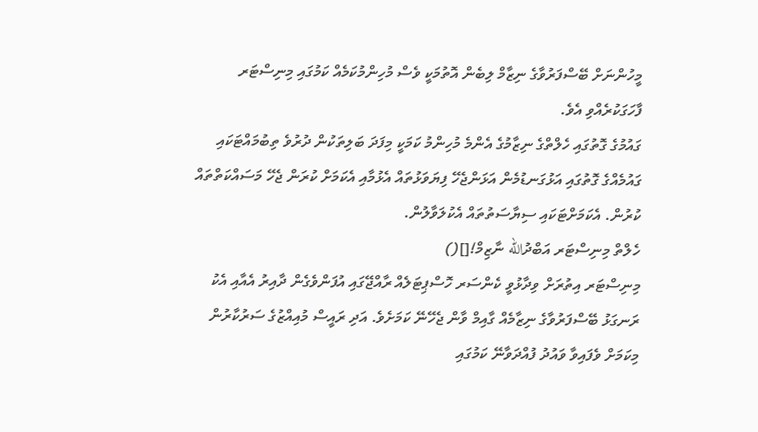މީހުންނަށް ބޭސްފަރުވާގެ ނިޒާމް ލިބެން އޮތުމަކީ ވެސް މުހިންމުކަމެއް ކަމުގައި މިނިސްޓަރ ފާހަގަކުރެއްވި އެވެ.
ގައުމުގެ ގޮތުގައި ހެލްތްގެ ނިޒާމުގެ އެންމެ މުހިންމު ކަމަކީ މިފަދަ ބަލިތަކުން ދުރުވެ ތިބުމައްޓަކައި ގައުމެއްގެ ގޮތުގައި އަޅުގަނޑުމެން އަޅަންޖެހޭ ފިޔަވަޅުތައް އެޅުމާއި އެކަމަށް ކުރަން ޖެހޭ މަސައްކަތްތައް ކުރުން. އެކަމަށްޓަކައި ސިޔާސަތުތައް އެކުލަވާލުން.
ހެލްތް މިނިސްޓަރ އަބްދުالله ނާޒިމް![]()
މިނިސްޓަރ އިތުރަށް ވިދާޅުވީ ކެންސަރ ހޮސްޕިޓަލެއް ރާއްޖޭގައި އުފަންވެގެން ދާއިރު އެއާއި އެކު ރަނގަޅު ބޭސްފަރުވާގެ ނިޒާމެއް ގާއިމް ވާން ޖެހޭނޭ ކަމަށެވެ. އަދި ރައީސް މުއިއްޒުގެ ސަރުކާރުން މިކަމަށް ވެފައިވާ ވައުދު ފުއްދަވާނޭ ކަމުގައި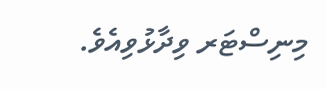މިނިސްޓަރ ވިދާޅުވިއެވެ.